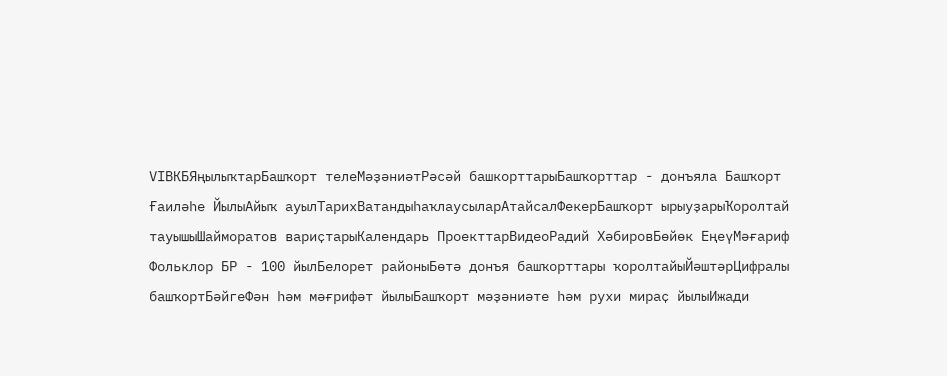VIВКБЯңылыҡтарБашҡорт телеМәҙәниәтРәсәй башкорттарыБашҡорттар - донъяла Башҡорт Ғаиләһе ЙылыАйыҡ ауылТарихВатандыһаҡлаусыларАтайсалФекерБашҡорт ырыуҙарыҠоролтай тауышыШайморатов вариҫтарыКалендарь ПроекттарВидеоРадий ХәбировБөйөк ЕңеүМәғариф Фольклор БР - 100 йылБелорет районыБөтә донъя башҡорттары ҡоролтайыЙәштәрЦифралы башҡортБәйгеФән һәм мәғрифәт йылыБашҡорт мәҙәниәте һәм рухи мираҫ йылыИжади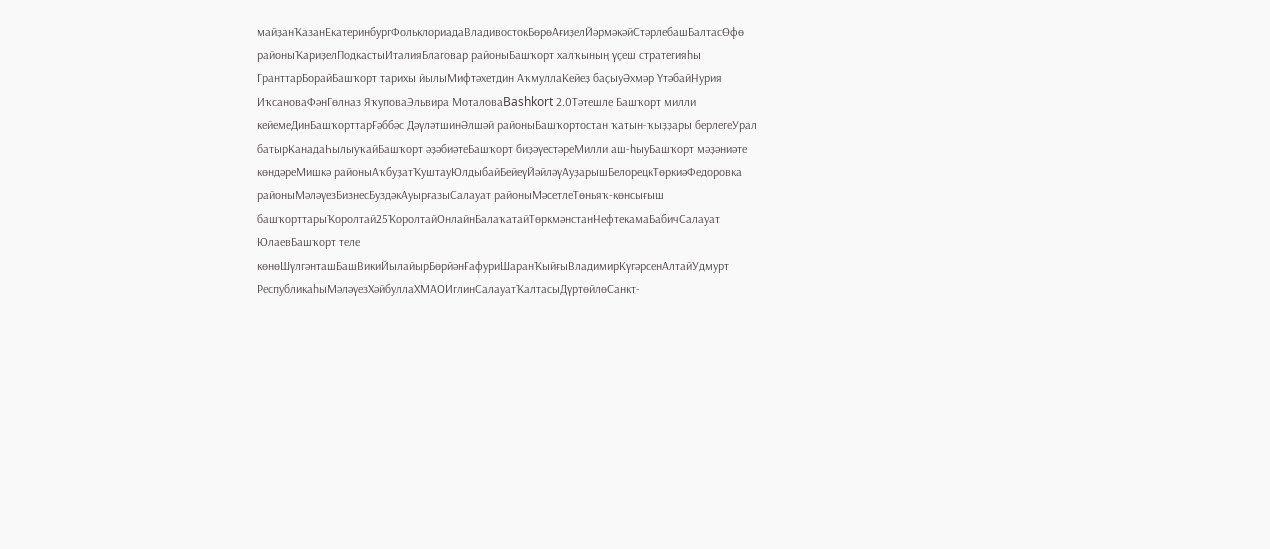майҙанҠазанЕкатеринбургФольклориадаВладивостокБөрөАғиҙелЙәрмәкәйCтәрлебашБалтасӨфө районыҠариҙелПодкастыИталияБлаговар районыБашҡорт халҡының үҫеш стратегияһы ГранттарБорайБашҡорт тарихы йылыМифтәхетдин АҡмуллаКейеҙ баҫыуӘхмәр ҮтәбайНурия ИҡсановаФәнГөлназ ЯҡуповаЭльвира МоталоваBashkort 2.0Тәтешле Башҡорт милли кейемеДинБашҡорттарҒәббәс ДәүләтшинӘлшәй районыБашҡортостан ҡатын-ҡыҙҙары берлегеУрал батырКанадаҺылыуҡайБашҡорт әҙәбиәтеБашҡорт биҙәүестәреМилли аш-һыуБашҡорт мәҙәниәте көндәреМишкә районыАҡбуҙатҠуштауЮлдыбайБейеүЙәйләүАуҙарышБелорецкТөркиәФедоровка районыМәләүезБизнесБуздәкАуырғазыСалауат районыМәсетлеТөньяҡ-көнсығыш башҡорттарыҠоролтай25ҠоролтайОнлайнБалаҡатайТөркмәнстанНефтекамаБабичСалауат ЮлаевБашҡорт теле көнөШүлгәнташБашВикиЙылайырБөрйәнҒафуриШаранҠыйғыВладимирКүгәрсенАлтайУдмурт РеспубликаһыМәләүезХәйбуллаХМАОИглинСалауатҠалтасыДүртөйлөСанкт-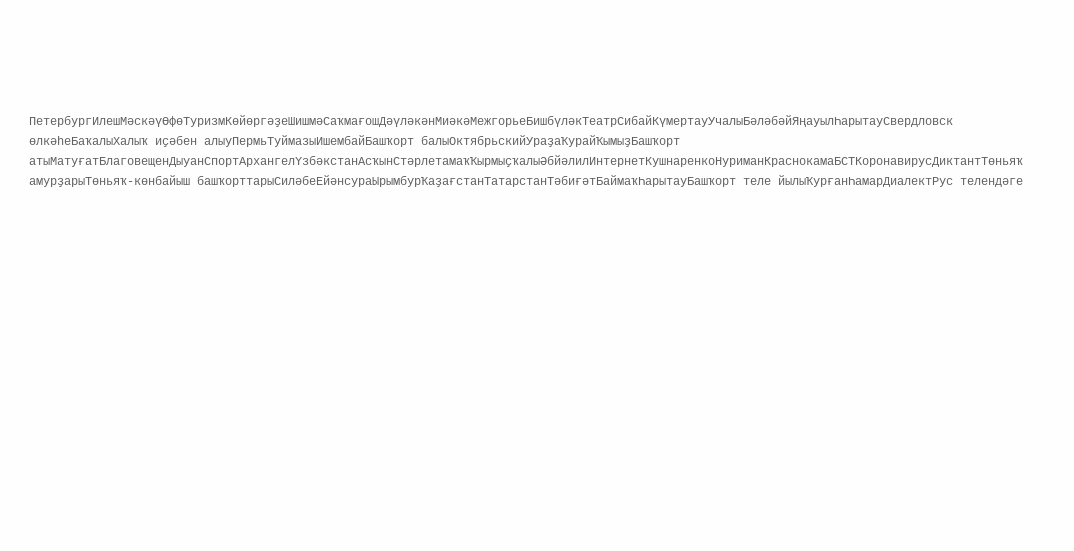ПетербургИлешМәскәүӨфөТуризмКөйөргәҙеШишмәСаҡмағошДәүләкәнМиәкәМежгорьеБишбүләкТеатрСибайКүмертауУчалыБәләбәйЯңауылҺарытауСвердловск өлкәһеБаҡалыХалыҡ иҫәбен алыуПермьТуймазыИшембайБашҡорт балыОктябрьскийУраҙаҠурайҠымыҙБашҡорт атыМатуғатБлаговещенДыуанСпортАрхангелҮзбәкстанАсҡынСтәрлетамаҡҠырмыҫҡалыӘбйәлилИнтернетКушнаренкоНуриманКраснокамаБСТКоронавирусДиктантТөньяҡ амурҙарыТөньяҡ-көнбайыш башҡорттарыСиләбеЕйәнсураЫрымбурҠаҙағстанТатарстанТәбиғәтБаймаҡҺарытауБашҡорт теле йылыҠурғанҺамарДиалектРус телендәге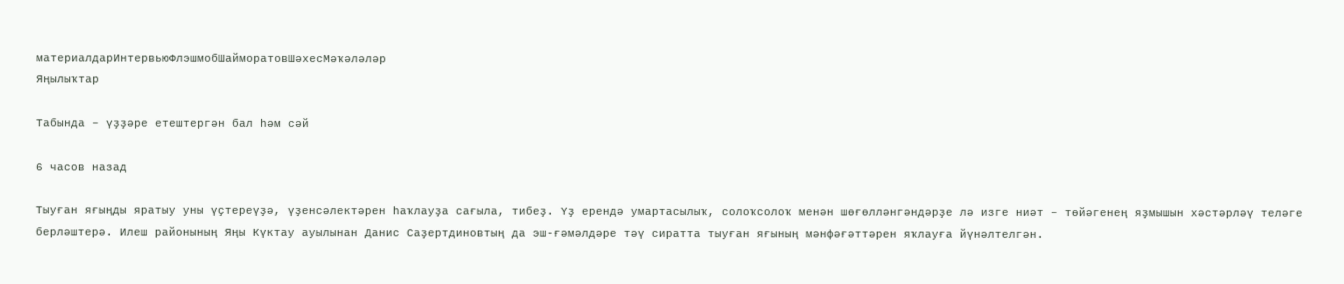материалдарИнтервьюФлэшмобШайморатовШәхесМәҡәләләр
Яңылыҡтар

Табында – үҙҙәре етештергән бал һәм сәй

6 часов назад

Тыуған яғыңды яратыу уны үҫтереүҙә, үҙенсәлектәрен һаҡлауҙа сағыла, тибеҙ. Үҙ ерендә умартасылыҡ, солоҡсолоҡ менән шөғөлләнгәндәрҙе лә изге ниәт – төйәгенең яҙмышын хәстәрләү теләге берләштерә. Илеш районының Яңы Күктау ауылынан Данис Саҙертдиновтың да эш-ғәмәлдәре тәү сиратта тыуған яғының мәнфәғәттәрен яҡлауға йүнәлтелгән.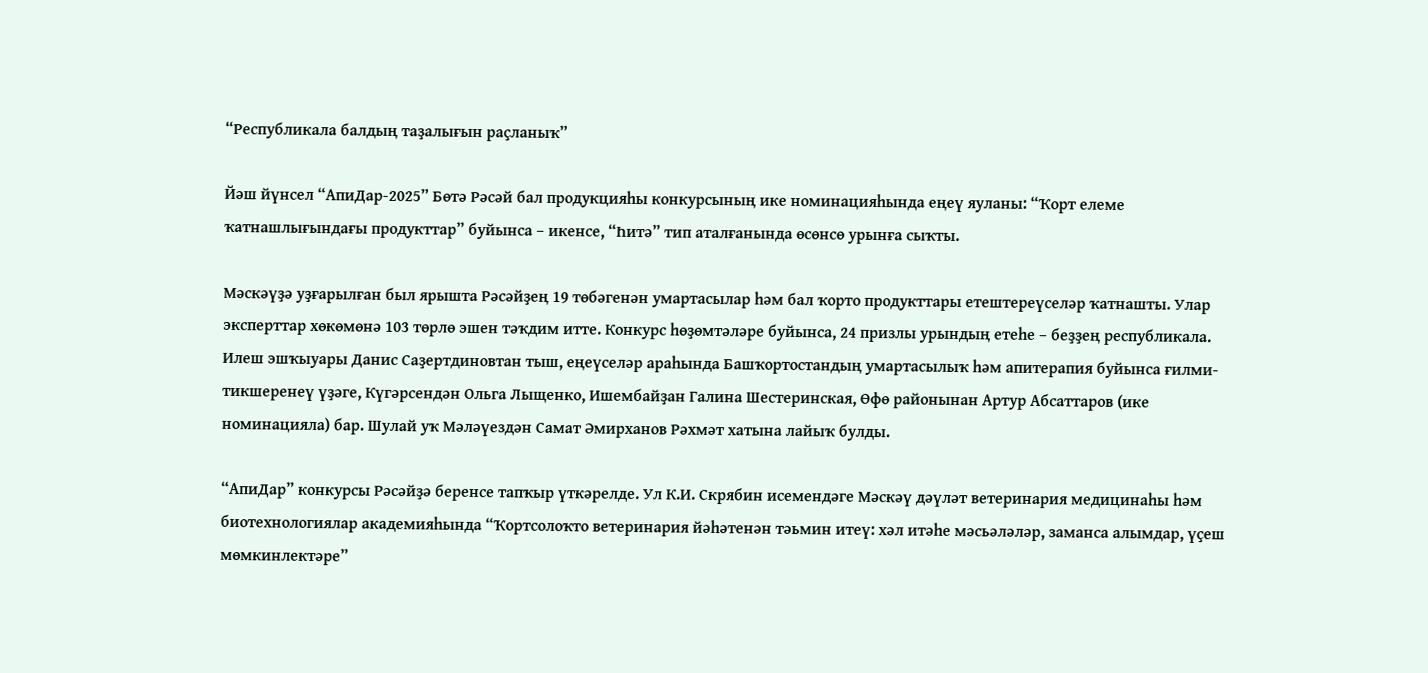“Республикала балдың таҙалығын раҫланыҡ”

Йәш йүнсел “АпиДар-2025” Бөтә Рәсәй бал продукцияһы конкурсының ике номинацияһында еңеү яуланы: “Ҡорт елеме ҡатнашлығындағы продукттар” буйынса – икенсе, “Һитә” тип аталғанында өсөнсө урынға сыҡты.

Мәскәүҙә уҙғарылған был ярышта Рәсәйҙең 19 төбәгенән умартасылар һәм бал ҡорто продукттары етештереүселәр ҡатнашты. Улар эксперттар хөкөмөнә 103 төрлө эшен тәҡдим итте. Конкурс һөҙөмтәләре буйынса, 24 призлы урындың етеһе – беҙҙең республикала. Илеш эшҡыуары Данис Саҙертдиновтан тыш, еңеүселәр араһында Башҡортостандың умартасылыҡ һәм апитерапия буйынса ғилми-тикшеренеү үҙәге, Күгәрсендән Ольга Лыщенко, Ишембайҙан Галина Шестеринская, Өфө районынан Артур Абсаттаров (ике номинацияла) бар. Шулай уҡ Мәләүездән Самат Әмирханов Рәхмәт хатына лайыҡ булды.

“АпиДар” конкурсы Рәсәйҙә беренсе тапҡыр үткәрелде. Ул К.И. Скрябин исемендәге Мәскәү дәүләт ветеринария медицинаһы һәм биотехнологиялар академияһында “Ҡортсолоҡто ветеринария йәһәтенән тәьмин итеү: хәл итәһе мәсьәләләр, заманса алымдар, үҫеш мөмкинлектәре”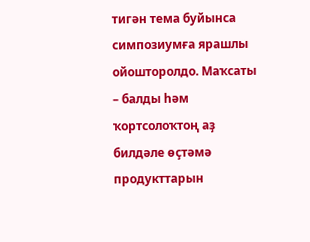тигән тема буйынса симпозиумға ярашлы ойошторолдо. Маҡсаты – балды һәм ҡортсолоҡтоң аҙ билдәле өҫтәмә продукттарын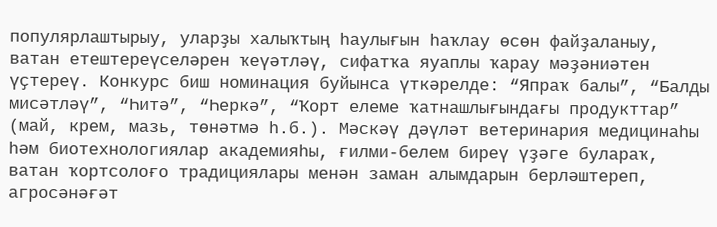популярлаштырыу, уларҙы халыҡтың һаулығын һаҡлау өсөн файҙаланыу, ватан етештереүселәрен ҡеүәтләү, сифатҡа яуаплы ҡарау мәҙәниәтен үҫтереү. Конкурс биш номинация буйынса үткәрелде: “Япраҡ балы”, “Балды мисәтләү”, “Һитә”, “Һеркә”, “Ҡорт елеме ҡатнашлығындағы продукттар” (май, крем, мазь, төнәтмә һ.б.). Мәскәү дәүләт ветеринария медицинаһы һәм биотехнологиялар академияһы, ғилми-белем биреү үҙәге булараҡ, ватан ҡортсолоғо традициялары менән заман алымдарын берләштереп, агросәнәғәт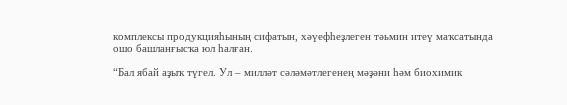комплексы продукцияһының сифатын, хәүефһеҙлеген тәьмин итеү маҡсатында ошо башланғысҡа юл һалған.

“Бал ябай аҙыҡ түгел. Ул – милләт сәләмәтлегенең мәҙәни һәм биохимик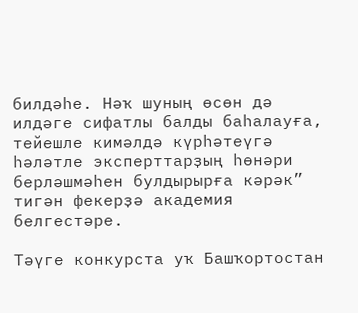билдәһе. Нәҡ шуның өсөн дә илдәге сифатлы балды баһалауға, тейешле кимәлдә күрһәтеүгә һәләтле эксперттарҙың һөнәри берләшмәһен булдырырға кәрәк” тигән фекерҙә академия белгестәре.

Тәүге конкурста уҡ Башҡортостан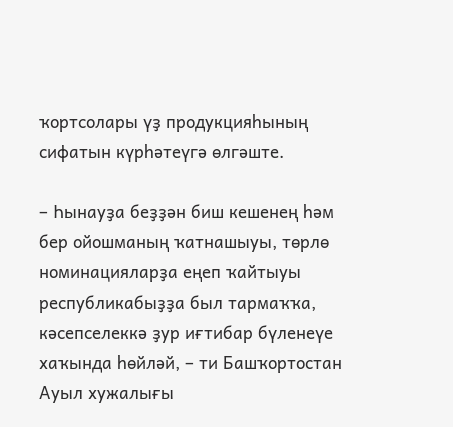ҡортсолары үҙ продукцияһының сифатын күрһәтеүгә өлгәште.

– Һынауҙа беҙҙән биш кешенең һәм бер ойошманың ҡатнашыуы, төрлө номинацияларҙа еңеп ҡайтыуы республикабыҙҙа был тармаҡҡа, кәсепселеккә ҙур иғтибар бүленеүе хаҡында һөйләй, – ти Башҡортостан Ауыл хужалығы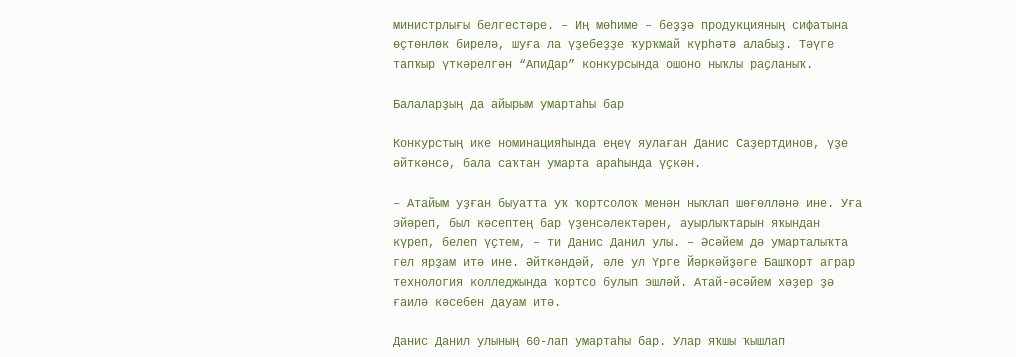министрлығы белгестәре. – Иң мөһиме – беҙҙә продукцияның сифатына өҫтөнлөк бирелә, шуға ла үҙебеҙҙе ҡурҡмай күрһәтә алабыҙ. Тәүге тапҡыр үткәрелгән “АпиДар” конкурсында ошоно ныҡлы раҫланыҡ.

Балаларҙың да айырым умартаһы бар

Конкурстың ике номинацияһында еңеү яулаған Данис Саҙертдинов, үҙе әйткәнсә, бала саҡтан умарта араһында үҫкән.

– Атайым уҙған быуатта уҡ ҡортсолоҡ менән ныҡлап шөғөлләнә ине. Уға эйәреп, был кәсептең бар үҙенсәлектәрен, ауырлыҡтарын яҡындан күреп, белеп үҫтем, – ти Данис Данил улы. – Әсәйем дә умарталыҡта гел ярҙам итә ине. Әйткәндәй, әле ул Үрге Йәркәйҙәге Башҡорт аграр технология колледжында ҡортсо булып эшләй. Атай-әсәйем хәҙер ҙә ғаилә кәсебен дауам итә.

Данис Данил улының 60-лап умартаһы бар. Улар яҡшы ҡышлап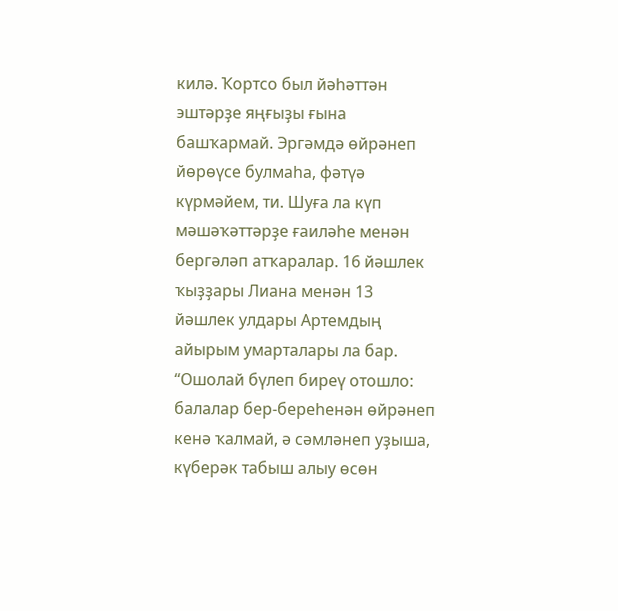килә. Ҡортсо был йәһәттән эштәрҙе яңғыҙы ғына башҡармай. Эргәмдә өйрәнеп йөрөүсе булмаһа, фәтүә күрмәйем, ти. Шуға ла күп мәшәҡәттәрҙе ғаиләһе менән бергәләп атҡаралар. 16 йәшлек ҡыҙҙары Лиана менән 13 йәшлек улдары Артемдың айырым умарталары ла бар. “Ошолай бүлеп биреү отошло: балалар бер-береһенән өйрәнеп кенә ҡалмай, ә сәмләнеп уҙыша, күберәк табыш алыу өсөн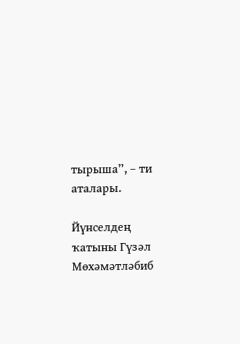тырыша”, – ти аталары.

Йүнселдең ҡатыны Гүзәл Мөхәмәтләбиб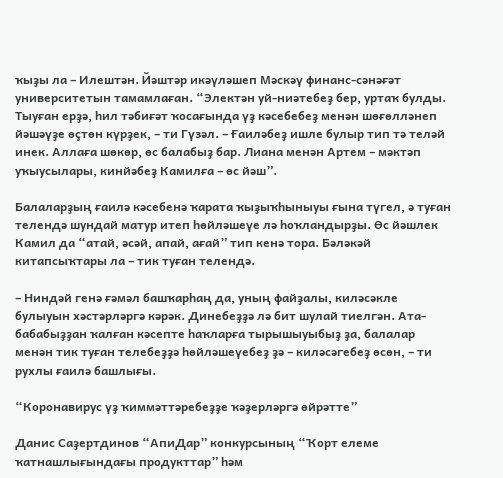ҡыҙы ла – Илештән. Йәштәр икәүләшеп Мәскәү финанс-сәнәғәт университетын тамамлаған. “Электән уй-ниәтебеҙ бер, уртаҡ булды. Тыуған ерҙә, һил тәбиғәт ҡосағында үҙ кәсебебеҙ менән шөғөлләнеп йәшәүҙе өҫтөн күрҙек, – ти Гүзәл. – Ғаиләбеҙ ишле булыр тип тә теләй инек. Аллаға шөкөр, өс балабыҙ бар. Лиана менән Артем – мәктәп уҡыусылары, кинйәбеҙ Камилға – өс йәш”.

Балаларҙың ғаилә кәсебенә ҡарата ҡыҙыҡһыныуы ғына түгел, ә туған телендә шундай матур итеп һөйләшеүе лә һоҡландырҙы. Өс йәшлек Камил да “атай, әсәй, апай, ағай” тип кенә тора. Бәләкәй китапсыҡтары ла – тик туған телендә.

– Ниндәй генә ғәмәл башҡарһаң да, уның файҙалы, киләсәкле булыуын хәстәрләргә кәрәк. Динебеҙҙә лә бит шулай тиелгән. Ата-бабабыҙҙан ҡалған кәсепте һаҡларға тырышыуыбыҙ ҙа, балалар менән тик туған телебеҙҙә һөйләшеүебеҙ ҙә – киләсәгебеҙ өсөн, – ти рухлы ғаилә башлығы.

“Коронавирус үҙ ҡиммәттәребеҙҙе ҡәҙерләргә өйрәтте”

Данис Саҙертдинов “АпиДар” конкурсының “Ҡорт елеме ҡатнашлығындағы продукттар” һәм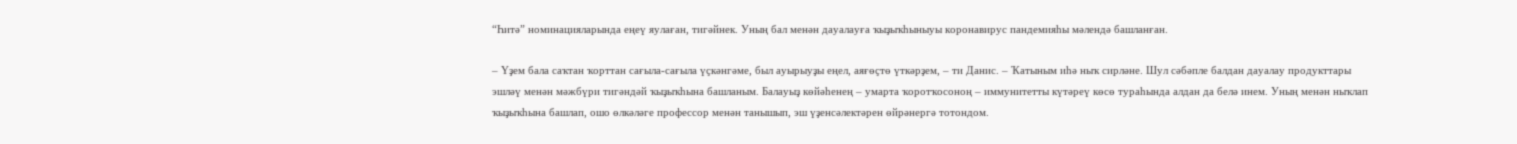“Һитә” номинацияларында еңеү яулаған, тигәйнек. Уның бал менән дауалауға ҡыҙыҡһыныуы коронавирус пандемияһы мәлендә башланған.

– Үҙем бала саҡтан ҡорттан сағыла-сағыла үҫкәнгәме, был ауырыуҙы еңел, аяғөҫтө үткәрҙем, – ти Данис. – Ҡатыным иһә ныҡ сирләне. Шул сәбәпле балдан дауалау продукттары эшләү менән мәжбүри тигәндәй ҡыҙыҡһына башланым. Балауыҙ көйәһенең – умарта ҡоротҡосоноң – иммунитетты күтәреү көсө тураһында алдан да белә инем. Уның менән ныҡлап ҡыҙыҡһына башлап, ошо өлкәләге профессор менән танышып, эш үҙенсәлектәрен өйрәнергә тотондом.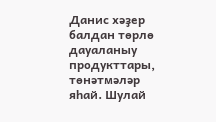Данис хәҙер балдан төрлө дауаланыу продукттары, төнәтмәләр яһай. Шулай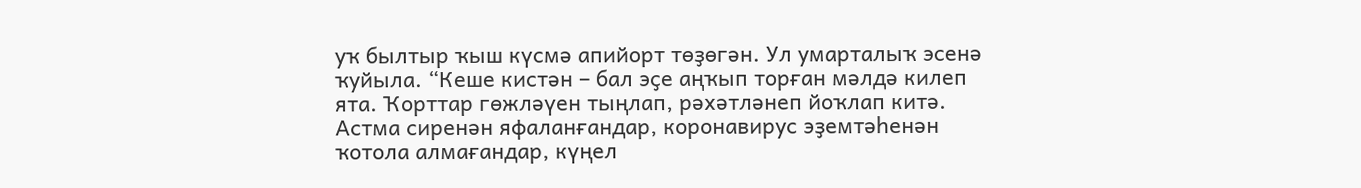уҡ былтыр ҡыш күсмә апийорт төҙөгән. Ул умарталыҡ эсенә ҡуйыла. “Кеше кистән – бал эҫе аңҡып торған мәлдә килеп ята. Ҡорттар гөжләүен тыңлап, рәхәтләнеп йоҡлап китә. Астма сиренән яфаланғандар, коронавирус эҙемтәһенән ҡотола алмағандар, күңел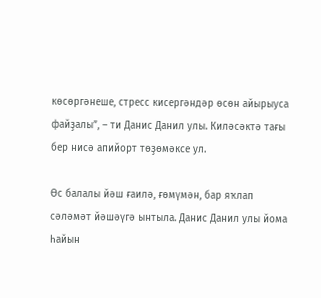көсөргәнеше, стресс кисергәндәр өсөн айырыуса файҙалы”, – ти Данис Данил улы. Киләсәктә тағы бер нисә апийорт төҙөмәксе ул.

Өс балалы йәш ғаилә, ғөмүмән, бар яҡлап сәләмәт йәшәүгә ынтыла. Данис Данил улы йома һайын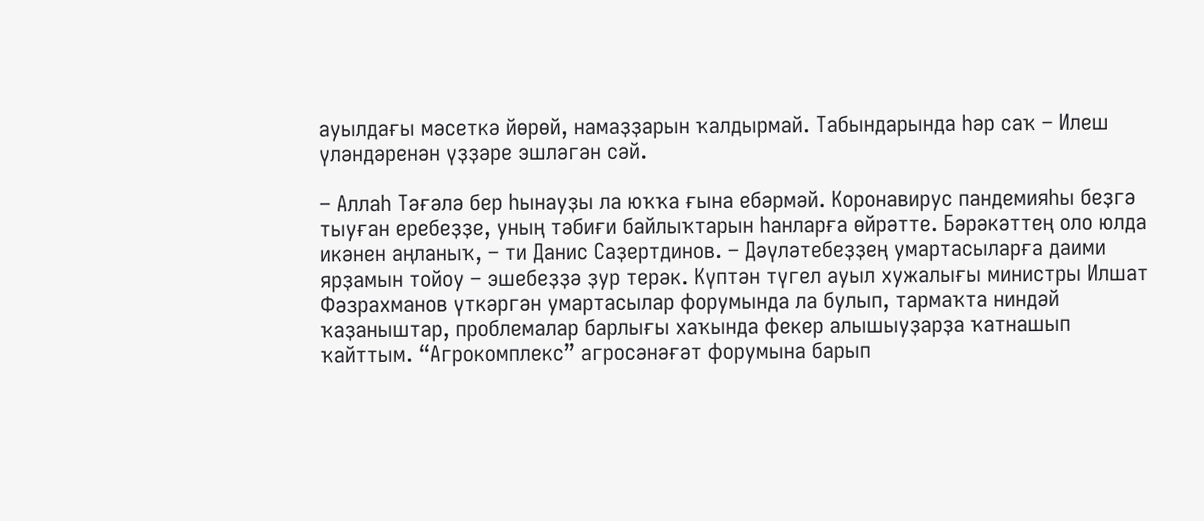ауылдағы мәсеткә йөрөй, намаҙҙарын ҡалдырмай. Табындарында һәр саҡ – Илеш үләндәренән үҙҙәре эшләгән сәй.

– Аллаһ Тәғәлә бер һынауҙы ла юҡҡа ғына ебәрмәй. Коронавирус пандемияһы беҙгә тыуған еребеҙҙе, уның тәбиғи байлыҡтарын һанларға өйрәтте. Бәрәкәттең оло юлда икәнен аңланыҡ, – ти Данис Саҙертдинов. – Дәүләтебеҙҙең умартасыларға даими ярҙамын тойоу – эшебеҙҙә ҙур терәк. Күптән түгел ауыл хужалығы министры Илшат Фәзрахманов үткәргән умартасылар форумында ла булып, тармаҡта ниндәй ҡаҙаныштар, проблемалар барлығы хаҡында фекер алышыуҙарҙа ҡатнашып ҡайттым. “Агрокомплекс” агросәнәғәт форумына барып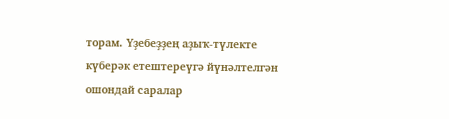торам. Үҙебеҙҙең аҙыҡ-түлекте күберәк етештереүгә йүнәлтелгән ошондай саралар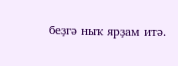беҙгә ныҡ ярҙам итә.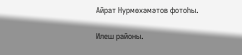Айрат Нурмөхәмәтов фотоһы.

Илеш районы.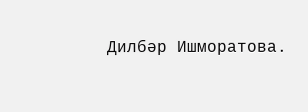Дилбәр Ишморатова.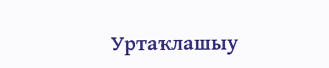Уртаҡлашыу